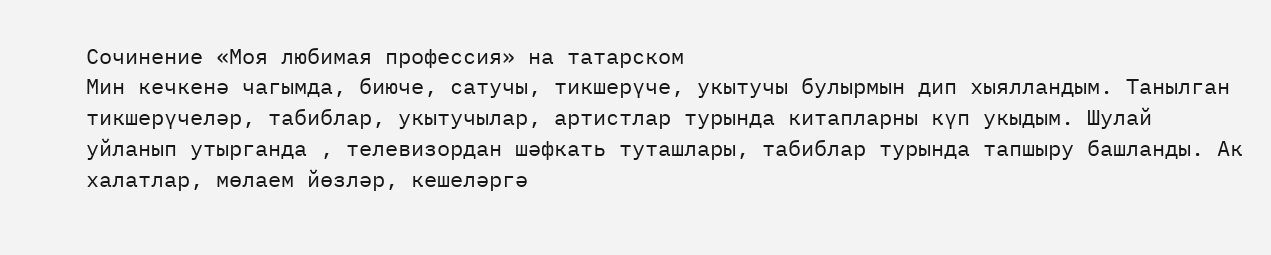Сочинение «Моя любимая профессия» на татарском
Мин кечкенә чагымда, биюче, сатучы, тикшерүче, укытучы булырмын дип хыялландым. Танылган тикшерүчеләр, табиблар, укытучылар, артистлар турында китапларны күп укыдым. Шулай уйланып утырганда , телевизордан шәфкать туташлары, табиблар турында тапшыру башланды. Ак халатлар, мөлаем йөзләр, кешеләргә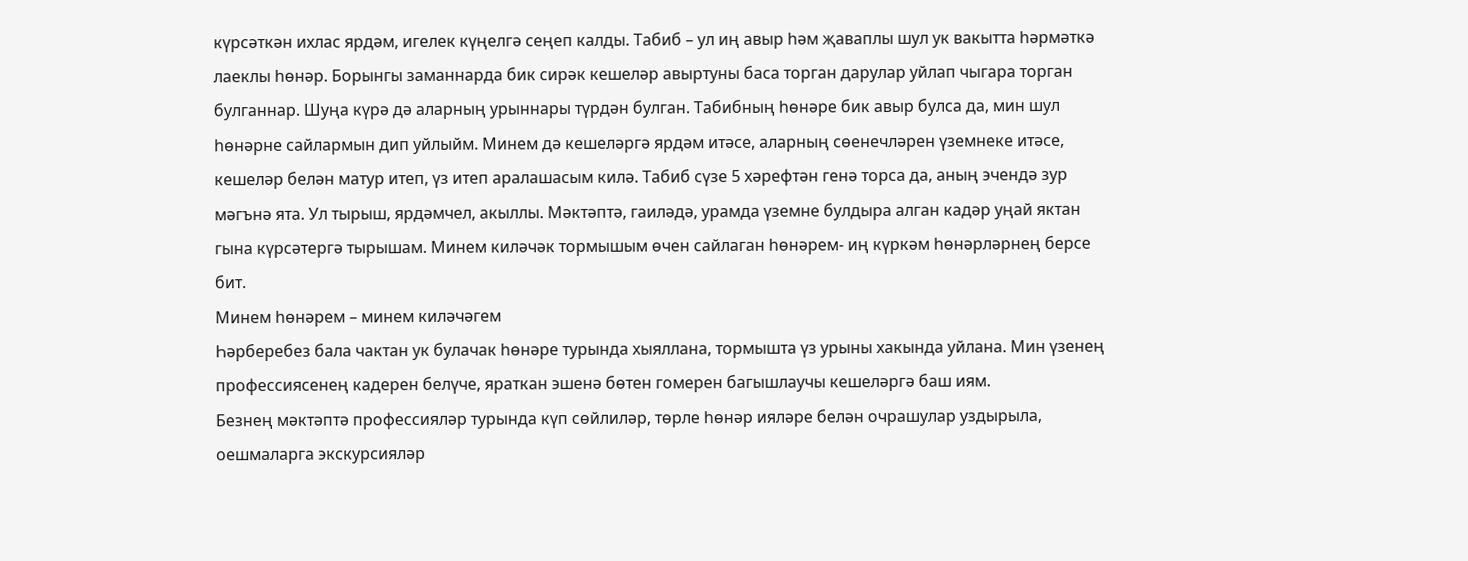күрсәткән ихлас ярдәм, игелек күңелгә сеңеп калды. Табиб – ул иң авыр һәм җаваплы шул ук вакытта һәрмәткә лаеклы һөнәр. Борынгы заманнарда бик сирәк кешеләр авыртуны баса торган дарулар уйлап чыгара торган булганнар. Шуңа күрә дә аларның урыннары түрдән булган. Табибның һөнәре бик авыр булса да, мин шул һөнәрне сайлармын дип уйлыйм. Минем дә кешеләргә ярдәм итәсе, аларның сөенечләрен үземнеке итәсе, кешеләр белән матур итеп, үз итеп аралашасым килә. Табиб сүзе 5 хәрефтән генә торса да, аның эчендә зур мәгънә ята. Ул тырыш, ярдәмчел, акыллы. Мәктәптә, гаиләдә, урамда үземне булдыра алган кадәр уңай яктан гына күрсәтергә тырышам. Минем киләчәк тормышым өчен сайлаган һөнәрем- иң күркәм һөнәрләрнең берсе бит.
Минем һөнәрем – минем киләчәгем
Һәрберебез бала чактан ук булачак һөнәре турында хыяллана, тормышта үз урыны хакында уйлана. Мин үзенең профессиясенең кадерен белүче, яраткан эшенә бөтен гомерен багышлаучы кешеләргә баш иям.
Безнең мәктәптә профессияләр турында күп сөйлиләр, төрле һөнәр ияләре белән очрашулар уздырыла, оешмаларга экскурсияләр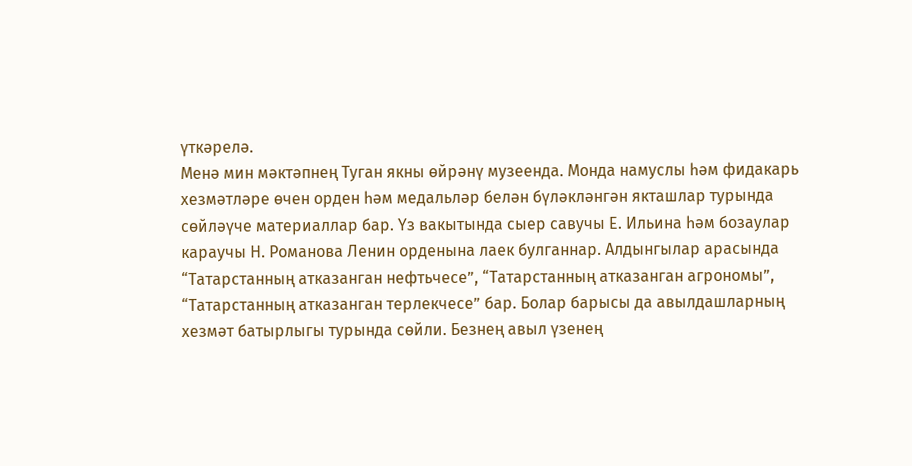үткәрелә.
Менә мин мәктәпнең Туган якны өйрәнү музеенда. Монда намуслы һәм фидакарь хезмәтләре өчен орден һәм медальләр белән бүләкләнгән якташлар турында сөйләүче материаллар бар. Үз вакытында сыер савучы Е. Ильина һәм бозаулар караучы Н. Романова Ленин орденына лаек булганнар. Алдынгылар арасында “Татарстанның атказанган нефтьчесе”, “Татарстанның атказанган агрономы”, “Татарстанның атказанган терлекчесе” бар. Болар барысы да авылдашларның хезмәт батырлыгы турында сөйли. Безнең авыл үзенең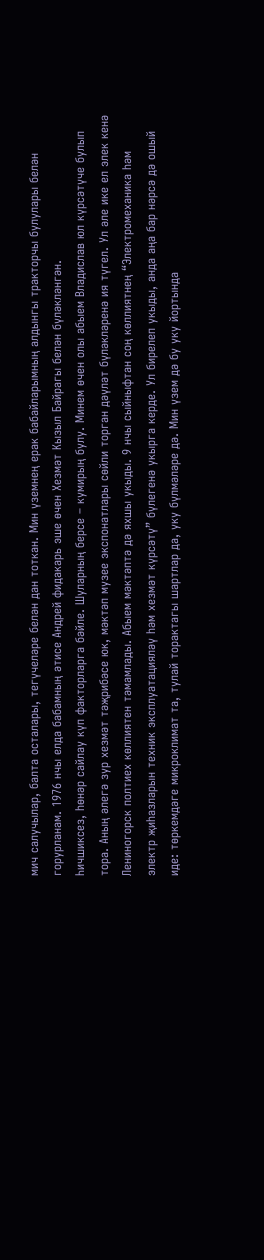мич салучылар, балта осталары, тегүчеләре белән дан тоткан. Мин үземнең ерак бабайларымның алдынгы тракторчы булулары белән горурланам. 1976 нчы елда бабамның әтисе Андрей фидакарь эше өчен Хезмәт Кызыл Байрагы белән бүләкләнгән.
Һичшиксез, һөнәр сайлау күп факторларга бәйле. Шуларның берсе – кумирың булу. Минем өчен олы абыем Владислав юл күрсәтүче булып тора. Аның әлегә зур хезмәт тәҗрибәсе юк, мәктәп музее экспонатлары сөйли торган дәүләт бүләкләренә ия түгел. Ул әле ике ел элек кенә Лениногорск полтиех көллиятен тәмамлады. Абыем мәктәптә дә яхшы укыды. 9 нчы сыйныфтан соң көллиятнең “Электромеханика һәм электр җиһазларын техник эксплуатацияләү һәм хезмәт күрсәтү” бүлегенә укырга керде. Ул бирелеп укыды, анда аңа бар нәрсә дә ошый иде: төркемдәге микроклимат та, тулай торактагы шартлар да, уку бүлмәләре дә. Мин үзем дә бу уку йортында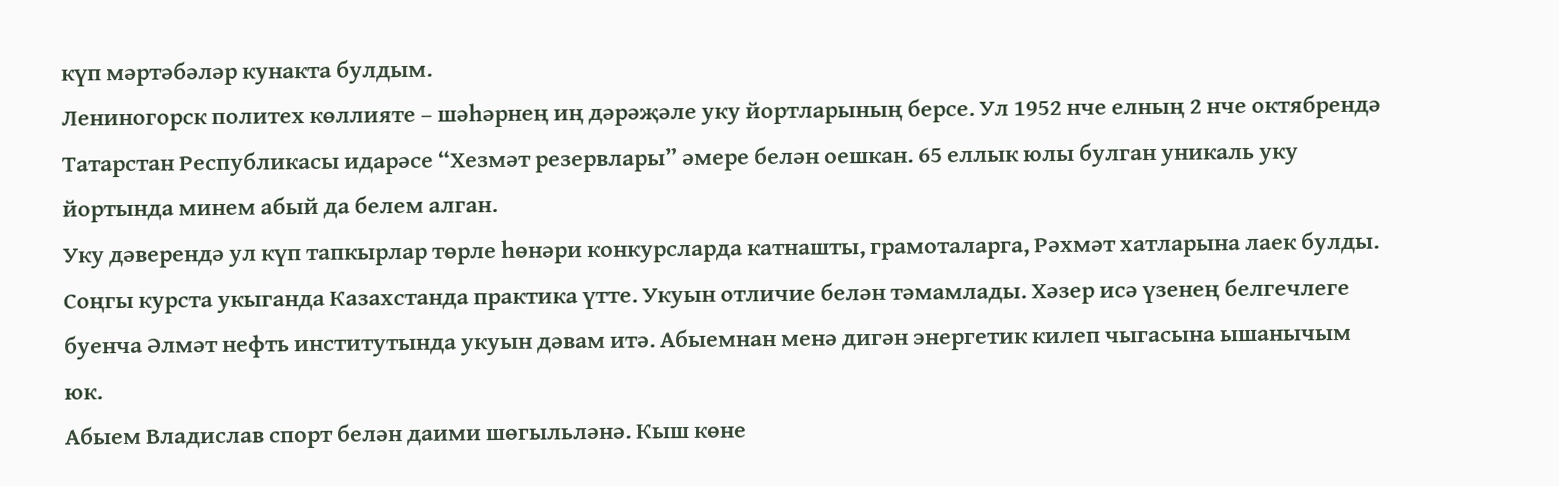күп мәртәбәләр кунакта булдым.
Лениногорск политех көллияте – шәһәрнең иң дәрәҗәле уку йортларының берсе. Ул 1952 нче елның 2 нче октябрендә Татарстан Республикасы идарәсе “Хезмәт резервлары” әмере белән оешкан. 65 еллык юлы булган уникаль уку йортында минем абый да белем алган.
Уку дәверендә ул күп тапкырлар төрле һөнәри конкурсларда катнашты, грамоталарга, Рәхмәт хатларына лаек булды. Соңгы курста укыганда Казахстанда практика үтте. Укуын отличие белән тәмамлады. Хәзер исә үзенең белгечлеге буенча Әлмәт нефть институтында укуын дәвам итә. Абыемнан менә дигән энергетик килеп чыгасына ышанычым юк.
Абыем Владислав спорт белән даими шөгыльләнә. Кыш көне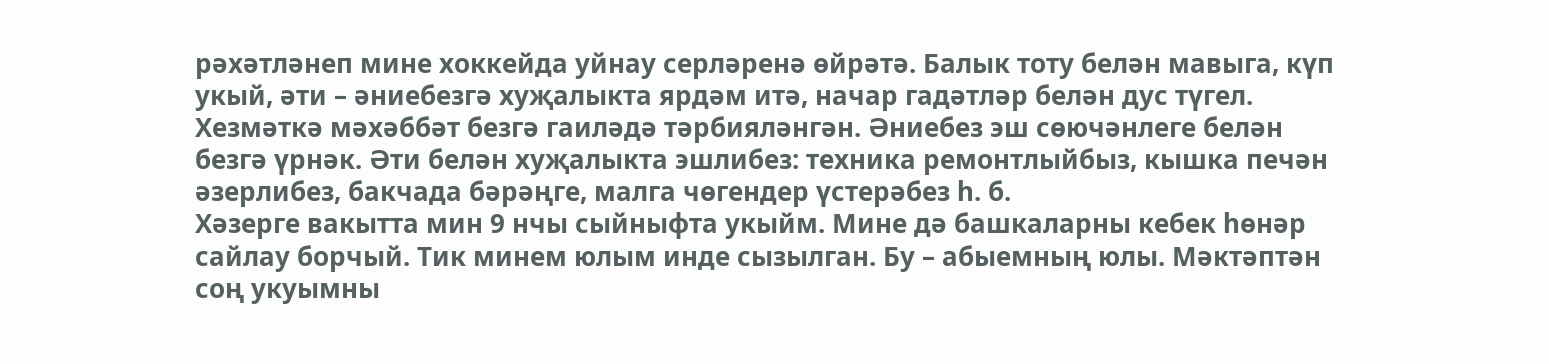рәхәтләнеп мине хоккейда уйнау серләренә өйрәтә. Балык тоту белән мавыга, күп укый, әти – әниебезгә хуҗалыкта ярдәм итә, начар гадәтләр белән дус түгел.
Хезмәткә мәхәббәт безгә гаиләдә тәрбияләнгән. Әниебез эш сөючәнлеге белән безгә үрнәк. Әти белән хуҗалыкта эшлибез: техника ремонтлыйбыз, кышка печән әзерлибез, бакчада бәрәңге, малга чөгендер үстерәбез һ. б.
Хәзерге вакытта мин 9 нчы сыйныфта укыйм. Мине дә башкаларны кебек һөнәр сайлау борчый. Тик минем юлым инде сызылган. Бу – абыемның юлы. Мәктәптән соң укуымны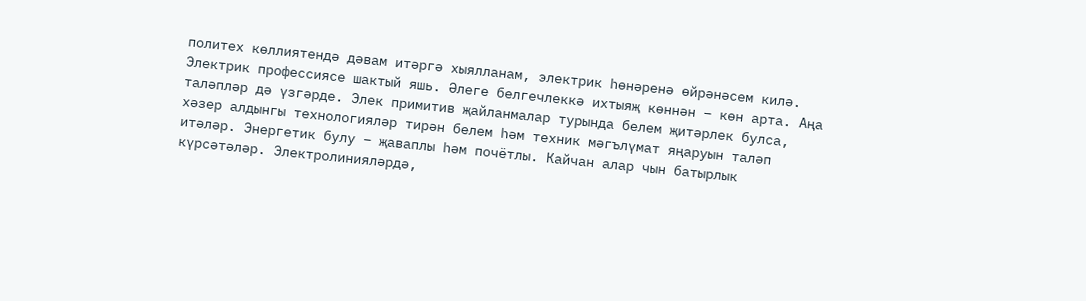политех көллиятендә дәвам итәргә хыялланам, электрик һөнәренә өйрәнәсем килә. Электрик профессиясе шактый яшь. Әлеге белгечлеккә ихтыяҗ көннән – көн арта. Аңа таләпләр дә үзгәрде. Элек примитив җайланмалар турында белем җитәрлек булса, хәзер алдынгы технологияләр тирән белем һәм техник мәгълүмат яңаруын таләп итәләр. Энергетик булу – җаваплы һәм почётлы. Кайчан алар чын батырлык күрсәтәләр. Электролинияләрдә,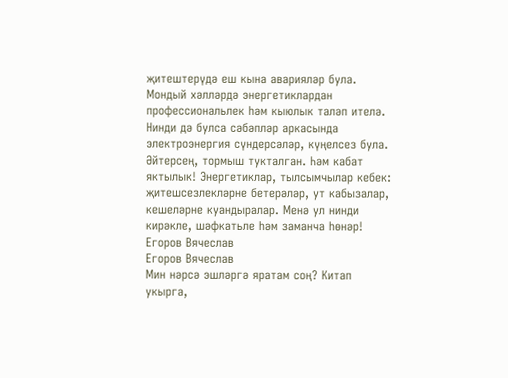җитештерүдә еш кына аварияләр була. Мондый хәлләрдә энергетиклардан профессиональлек һәм кыюлык таләп ителә. Нинди дә булса сәбәпләр аркасында электроэнергия сүндерсәләр, күңелсез була. Әйтерсең, тормыш тукталган. Һәм кабат яктылык! Энергетиклар, тылсымчылар кебек: җитешсезлекләрне бетерәләр, ут кабызалар, кешеләрне куандыралар. Менә ул нинди кирәкле, шәфкатьле һәм заманча һөнәр!
Егоров Вячеслав
Егоров Вячеслав
Мин нәрсә эшләргә яратам соң? Китап укырга,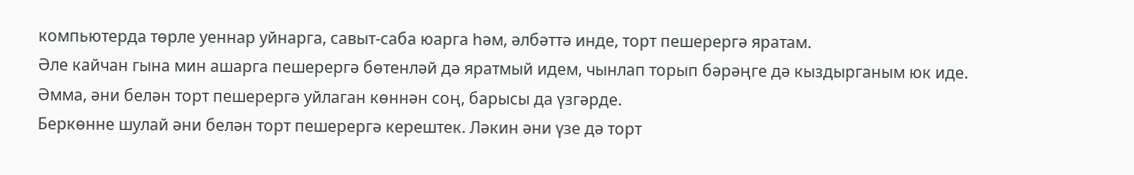компьютерда төрле уеннар уйнарга, савыт-саба юарга һәм, әлбәттә инде, торт пешерергә яратам.
Әле кайчан гына мин ашарга пешерергә бөтенләй дә яратмый идем, чынлап торып бәрәңге дә кыздырганым юк иде. Әмма, әни белән торт пешерергә уйлаган көннән соң, барысы да үзгәрде.
Беркөнне шулай әни белән торт пешерергә керештек. Ләкин әни үзе дә торт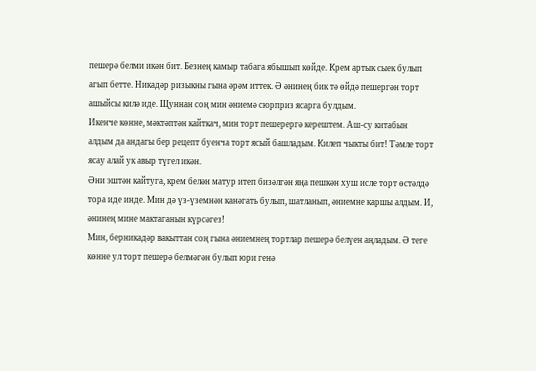пешерә белми икән бит. Безнең камыр табага ябышып көйде. Крем артык сыек булып агып бетте. Никадәр ризыкны гына әрәм иттек. Ә әнинең бик тә өйдә пешергән торт ашыйсы килә иде. Щуннан соң мин әниемә сюрприз ясарга булдым.
Икенче көнне, мәктәптән кайткач, мин торт пешерергә керештем. Аш-су китабын алдым да андагы бер рецепт буенча торт ясый башладым. Килеп чыкты бит! Тәмле торт ясау алай ук авыр түгел икән.
Әни эштән кайтуга, крем белән матур итеп бизәлгән яңа пешкән хуш исле торт өстәлдә тора иде инде. Мин дә үз-үземнән канәгать булып, шатланып, әниемне каршы алдым. И, әнинең мине мактаганын күрсәгез!
Мин, берникадәр вакыттан соң гына әниемнең тортлар пешерә белүен аңладым. Ә теге көнне ул торт пешерә белмәгән булып юри генә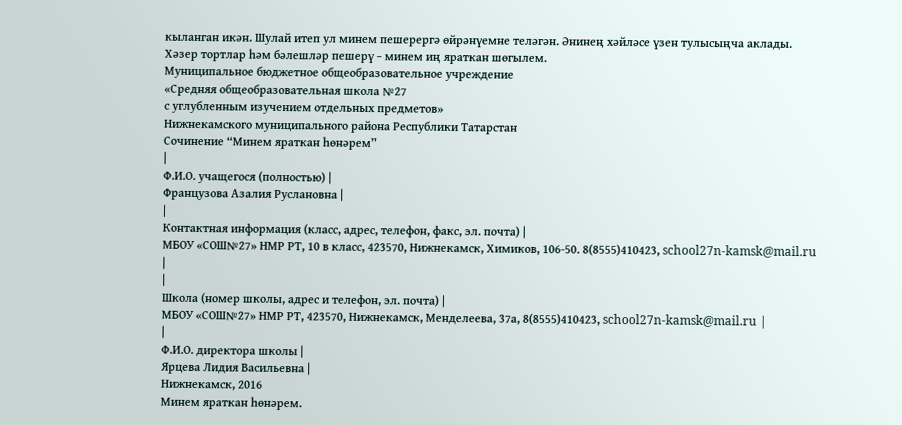кыланган икән. Шулай итеп ул минем пешерергә өйрәнүемне теләгән. Әнинең хәйләсе үзен тулысыңча аклады. Хәзер тортлар һәм бәлешләр пешерү − минем иң яраткан шөгылем.
Муниципальное бюджетное общеобразовательное учреждение
«Средняя общеобразовательная школа №27
с углубленным изучением отдельных предметов»
Нижнекамского муниципального района Республики Татарстан
Сочинение “Минем яраткан һөнәрем”
|
Ф.И.О. учащегося (полностью) |
Французова Азалия Руслановна |
|
Контактная информация (класс, адрес, телефон, факс, эл. почта) |
МБОУ «СОШ№27» НМР РТ, 10 в класс, 423570, Нижнекамск, Химиков, 106-50. 8(8555)410423, school27n-kamsk@mail.ru |
|
Школа (номер школы, адрес и телефон, эл. почта) |
МБОУ «СОШ№27» НМР РТ, 423570, Нижнекамск, Менделеева, 37а, 8(8555)410423, school27n-kamsk@mail.ru |
|
Ф.И.О. директора школы |
Ярцева Лидия Васильевна |
Нижнекамск, 2016
Минем яраткан һөнәрем.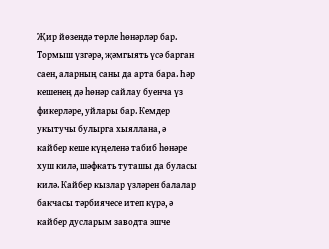Җир йөзендә төрле һөнәрләр бар. Тормыш үзгәрә, җәмгыять үсә барган саен, аларның саны да арта бара. Һәр кешенең дә һөнәр сайлау буенча үз фикерләре, уйлары бар. Кемдер укытучы булырга хыяллана, ә кайбер кеше күңеленә табиб һөнәре хуш килә, шәфкать туташы да буласы килә. Кайбер кызлар үзләрен балалар бакчасы тәрбиячесе итеп күрә, ә кайбер дусларым заводта эшче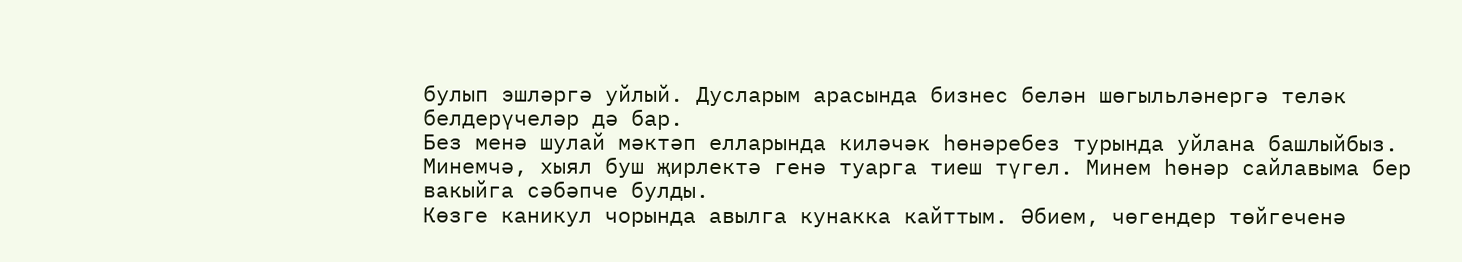булып эшләргә уйлый. Дусларым арасында бизнес белән шөгыльләнергә теләк белдерүчеләр дә бар.
Без менә шулай мәктәп елларында киләчәк һөнәребез турында уйлана башлыйбыз. Минемчә, хыял буш җирлектә генә туарга тиеш түгел. Минем һөнәр сайлавыма бер вакыйга сәбәпче булды.
Көзге каникул чорында авылга кунакка кайттым. Әбием, чөгендер төйгеченә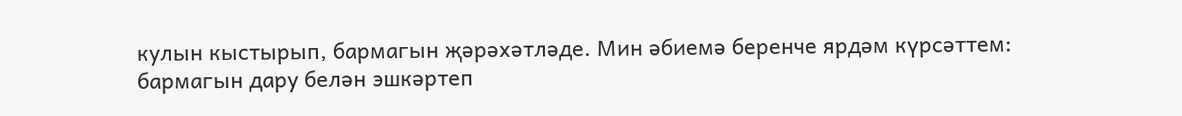кулын кыстырып, бармагын җәрәхәтләде. Мин әбиемә беренче ярдәм күрсәттем: бармагын дару белән эшкәртеп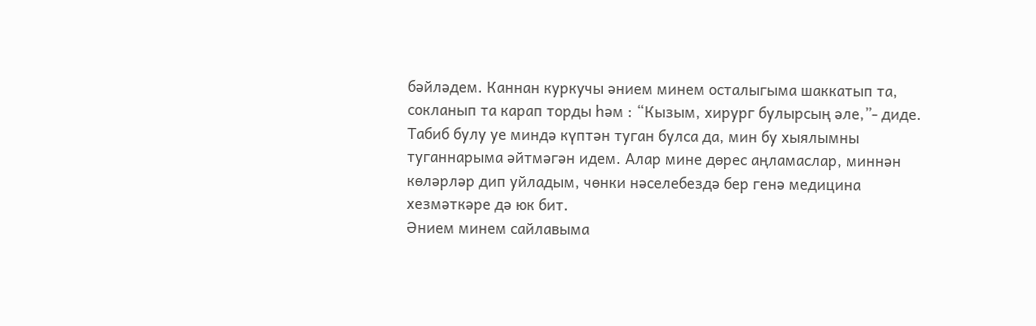бәйләдем. Каннан куркучы әнием минем осталыгыма шаккатып та, сокланып та карап торды һәм : “Кызым, хирург булырсың әле,”- диде. Табиб булу уе миндә күптән туган булса да, мин бу хыялымны туганнарыма әйтмәгән идем. Алар мине дөрес аңламаслар, миннән көләрләр дип уйладым, чөнки нәселебездә бер генә медицина хезмәткәре дә юк бит.
Әнием минем сайлавыма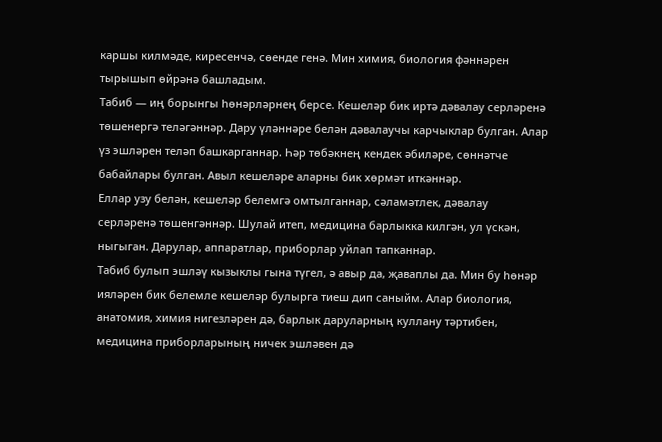каршы килмәде, киресенчә, сөенде генә. Мин химия, биология фәннәрен тырышып өйрәнә башладым.
Табиб — иң борынгы һөнәрләрнең берсе. Кешеләр бик иртә дәвалау серләренә төшенергә теләгәннәр. Дару үләннәре белән дәвалаучы карчыклар булган. Алар үз эшләрен теләп башкарганнар. Һәр төбәкнең кендек әбиләре, сөннәтче бабайлары булган. Авыл кешеләре аларны бик хөрмәт иткәннәр.
Еллар узу белән, кешеләр белемгә омтылганнар, сәламәтлек, дәвалау серләренә төшенгәннәр. Шулай итеп, медицина барлыкка килгән, ул үскән, ныгыган. Дарулар, аппаратлар, приборлар уйлап тапканнар.
Табиб булып эшләү кызыклы гына түгел, ә авыр да, җаваплы да. Мин бу һөнәр ияләрен бик белемле кешеләр булырга тиеш дип саныйм. Алар биология, анатомия, химия нигезләрен дә, барлык даруларның куллану тәртибен, медицина приборларының ничек эшләвен дә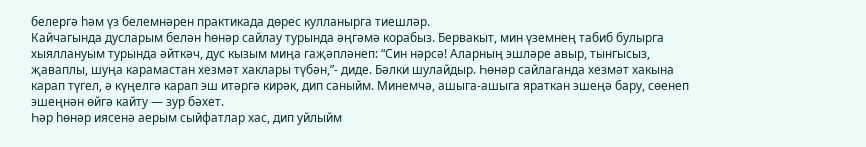белергә һәм үз белемнәрен практикада дөрес кулланырга тиешләр.
Кайчагында дусларым белән һөнәр сайлау турында әңгәмә корабыз. Бервакыт, мин үземнең табиб булырга хыяллануым турында әйткәч, дус кызым миңа гаҗәпләнеп: “Син нәрсә! Аларның эшләре авыр, тынгысыз, җаваплы, шуңа карамастан хезмәт хаклары түбән,”- диде. Бәлки шулайдыр. Һөнәр сайлаганда хезмәт хакына карап түгел, ә күңелгә карап эш итәргә кирәк, дип саныйм. Минемчә, ашыга-ашыга яраткан эшеңә бару, сөенеп эшеңнән өйгә кайту — зур бәхет.
Һәр һөнәр иясенә аерым сыйфатлар хас, дип уйлыйм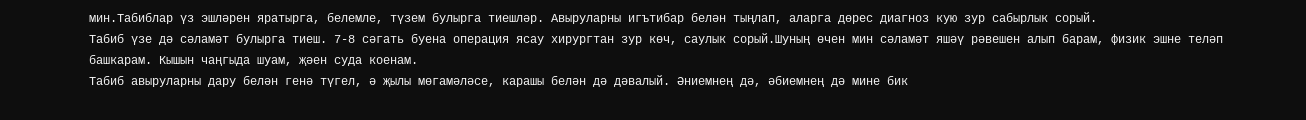мин.Табиблар үз эшләрен яратырга, белемле, түзем булырга тиешләр. Авыруларны игътибар белән тыңлап, аларга дөрес диагноз кую зур сабырлык сорый.
Табиб үзе дә сәламәт булырга тиеш. 7-8 сәгать буена операция ясау хирургтан зур көч, саулык сорый.Шуның өчен мин сәламәт яшәү рәвешен алып барам, физик эшне теләп башкарам. Кышын чаңгыда шуам, җәен суда коенам.
Табиб авыруларны дару белән генә түгел, ә җылы мөгамәләсе, карашы белән дә дәвалый. Әниемнең дә, әбиемнең дә мине бик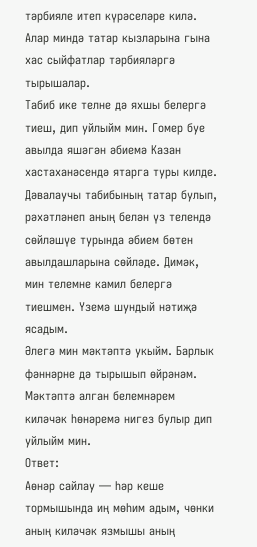тәрбияле итеп күрәселәре килә. Алар миндә татар кызларына гына хас сыйфатлар тәрбияләргә тырышалар.
Табиб ике телне дә яхшы белергә тиеш, дип уйлыйм мин. Гомер буе авылда яшәгән әбиемә Казан хастаханәсендә ятарга туры килде. Дәвалаучы табибының татар булып, рәхәтләнеп аның белән үз телендә сөйләшүе турында әбием бөтен авылдашларына сөйләде. Димәк, мин телемне камил белергә тиешмен. Үземә шундый нәтиҗә ясадым.
Әлегә мин мәктәптә укыйм. Барлык фәннәрне дә тырышып өйрәнәм. Мәктәптә алган белемнәрем киләчәк һөнәремә нигез булыр дип уйлыйм мин.
Ответ:
Aөнәр сайлау — һәр кеше тормышында иң мөһим адым, чөнки аның киләчәк язмышы аның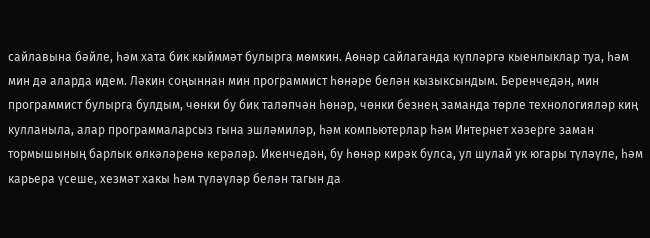сайлавына бәйле, һәм хата бик кыйммәт булырга мөмкин. Aөнәр сайлаганда күпләргә кыенлыклар туа, һәм мин дә аларда идем. Ләкин соңыннан мин программист һөнәре белән кызыксындым. Беренчедән, мин программист булырга булдым, чөнки бу бик таләпчән һөнәр, чөнки безнең заманда төрле технологияләр киң кулланыла, алар программаларсыз гына эшләмиләр, һәм компьютерлар һәм Интернет хәзерге заман тормышының барлык өлкәләренә керәләр. Икенчедән, бу һөнәр кирәк булса, ул шулай ук югары түләүле, һәм карьера үсеше, хезмәт хакы һәм түләүләр белән тагын да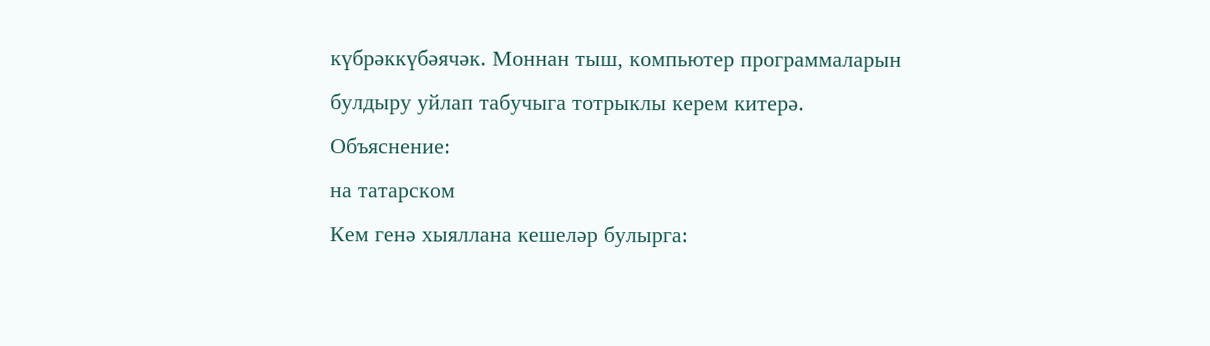күбрәккүбәячәк. Моннан тыш, компьютер программаларын булдыру уйлап табучыга тотрыклы керем китерә.
Объяснение:
на татарском
Кем генә хыяллана кешеләр булырга: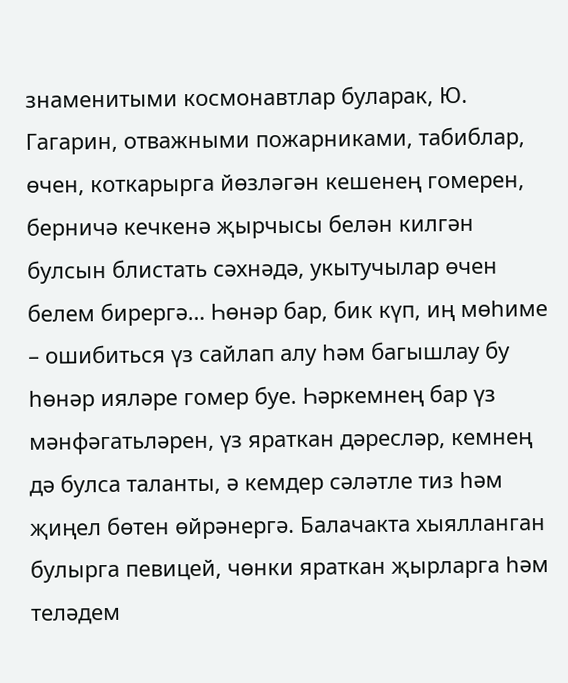знаменитыми космонавтлар буларак, Ю. Гагарин, отважными пожарниками, табиблар, өчен, коткарырга йөзләгән кешенең гомерен, берничә кечкенә җырчысы белән килгән булсын блистать сәхнәдә, укытучылар өчен белем бирергә… Һөнәр бар, бик күп, иң мөһиме – ошибиться үз сайлап алу һәм багышлау бу һөнәр ияләре гомер буе. Һәркемнең бар үз мәнфәгатьләрен, үз яраткан дәресләр, кемнең дә булса таланты, ә кемдер сәләтле тиз һәм җиңел бөтен өйрәнергә. Балачакта хыялланган булырга певицей, чөнки яраткан җырларга һәм теләдем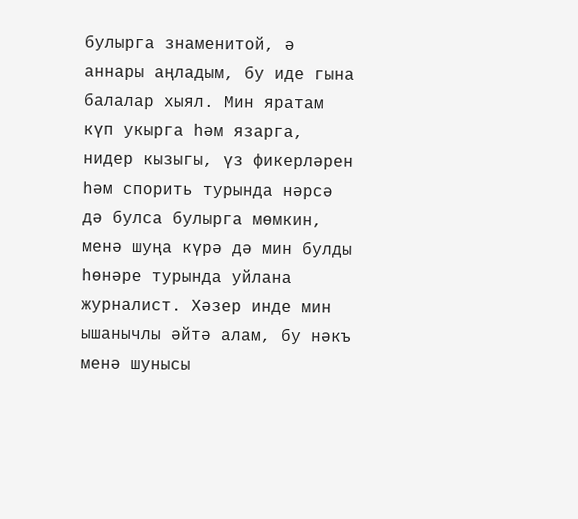булырга знаменитой, ә аннары аңладым, бу иде гына балалар хыял. Мин яратам күп укырга һәм язарга, нидер кызыгы, үз фикерләрен һәм спорить турында нәрсә дә булса булырга мөмкин, менә шуңа күрә дә мин булды һөнәре турында уйлана журналист. Хәзер инде мин ышанычлы әйтә алам, бу нәкъ менә шунысы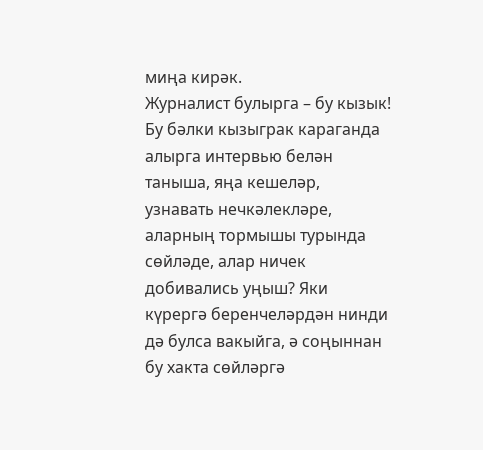миңа кирәк.
Журналист булырга – бу кызык! Бу бәлки кызыграк караганда алырга интервью белән таныша, яңа кешеләр, узнавать нечкәлекләре, аларның тормышы турында сөйләде, алар ничек добивались уңыш? Яки күрергә беренчеләрдән нинди дә булса вакыйга, ә соңыннан бу хакта сөйләргә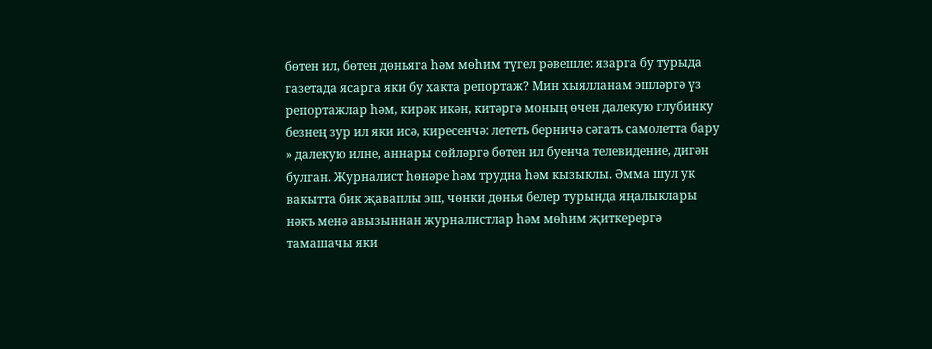бөтен ил, бөтен дөньяга һәм мөһим түгел рәвешле: язарга бу турыда газетада ясарга яки бу хакта репортаж? Мин хыялланам эшләргә үз репортажлар һәм, кирәк икән, китәргә моның өчен далекую глубинку безнең зур ил яки исә, киресенчә: лететь берничә сәгать самолетта бару » далекую илне, аннары сөйләргә бөтен ил буенча телевидение, дигән булган. Журналист һөнәре һәм трудна һәм кызыклы. Әмма шул ук вакытта бик җаваплы эш, чөнки дөнья белер турында яңалыклары нәкъ менә авызыннан журналистлар һәм мөһим җиткерергә тамашачы яки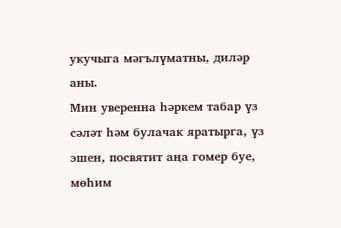укучыга мәгълүматны, диләр аны.
Мин уверенна һәркем табар үз сәләт һәм булачак яратырга, үз эшен, посвятит аңа гомер буе, мөһим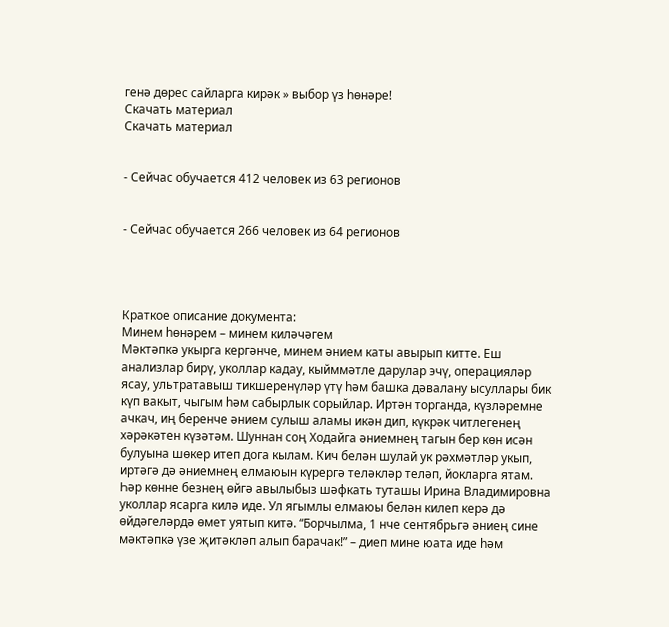генә дөрес сайларга кирәк » выбор үз һөнәре!
Скачать материал
Скачать материал


- Сейчас обучается 412 человек из 63 регионов


- Сейчас обучается 266 человек из 64 регионов




Краткое описание документа:
Минем һөнәрем – минем киләчәгем
Мәктәпкә укырга кергәнче, минем әнием каты авырып китте. Еш анализлар бирү, уколлар кадау, кыйммәтле дарулар эчү, операцияләр ясау, ультратавыш тикшеренүләр үтү һәм башка дәвалану ысуллары бик күп вакыт, чыгым һәм сабырлык сорыйлар. Иртән торганда, күзләремне ачкач, иң беренче әнием сулыш аламы икән дип, күкрәк читлегенең хәрәкәтен күзәтәм. Шуннан соң Ходайга әниемнең тагын бер көн исән булуына шөкер итеп дога кылам. Кич белән шулай ук рәхмәтләр укып, иртәгә дә әниемнең елмаюын күрергә теләкләр теләп, йокларга ятам.
Һәр көнне безнең өйгә авылыбыз шәфкать туташы Ирина Владимировна уколлар ясарга килә иде. Ул ягымлы елмаюы белән килеп керә дә өйдәгеләрдә өмет уятып китә. “Борчылма, 1 нче сентябрьгә әниең сине мәктәпкә үзе җитәкләп алып барачак!” – диеп мине юата иде һәм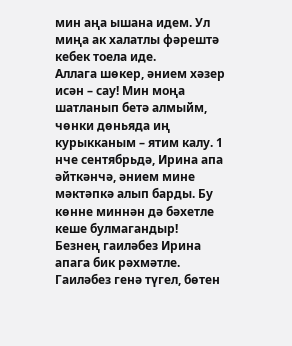мин аңа ышана идем. Ул миңа ак халатлы фәрештә кебек тоела иде.
Аллага шөкер, әнием хәзер исән – сау! Мин моңа шатланып бетә алмыйм, чөнки дөньяда иң курыкканым – ятим калу. 1 нче сентябрьдә, Ирина апа әйткәнчә, әнием мине мәктәпкә алып барды. Бу көнне миннән дә бәхетле кеше булмагандыр!
Безнең гаиләбез Ирина апага бик рәхмәтле. Гаиләбез генә түгел, бөтен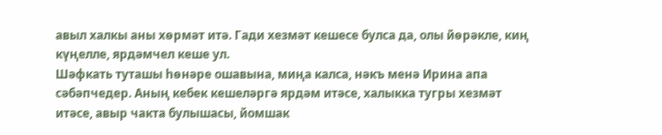авыл халкы аны хөрмәт итә. Гади хезмәт кешесе булса да, олы йөрәкле, киң күңелле, ярдәмчел кеше ул.
Шәфкать туташы һөнәре ошавына, миңа калса, нәкъ менә Ирина апа сәбәпчедер. Аның кебек кешеләргә ярдәм итәсе, халыкка тугры хезмәт итәсе, авыр чакта булышасы, йомшак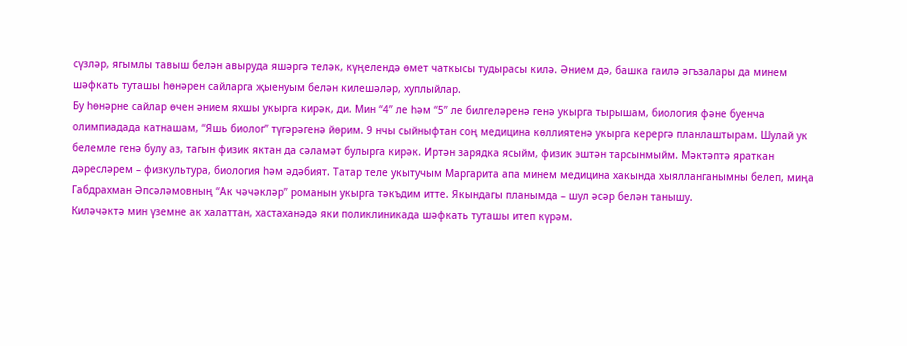сүзләр, ягымлы тавыш белән авыруда яшәргә теләк, күңелендә өмет чаткысы тудырасы килә. Әнием дә, башка гаилә әгъзалары да минем шәфкать туташы һөнәрен сайларга җыенуым белән килешәләр, хуплыйлар.
Бу һөнәрне сайлар өчен әнием яхшы укырга кирәк, ди. Мин “4” ле һәм “5” ле билгеләренә генә укырга тырышам, биология фәне буенча олимпиадада катнашам, “Яшь биолог” түгәрәгенә йөрим. 9 нчы сыйныфтан соң медицина көллиятенә укырга керергә планлаштырам. Шулай ук белемле генә булу аз, тагын физик яктан да сәламәт булырга кирәк. Иртән зарядка ясыйм, физик эштән тарсынмыйм. Мәктәптә яраткан дәресләрем – физкультура, биология һәм әдәбият. Татар теле укытучым Маргарита апа минем медицина хакында хыялланганымны белеп, миңа Габдрахман Әпсәләмовның “Ак чәчәкләр” романын укырга тәкъдим итте. Якындагы планымда – шул әсәр белән танышу.
Киләчәктә мин үземне ак халаттан, хастаханәдә яки поликлиникада шәфкать туташы итеп күрәм.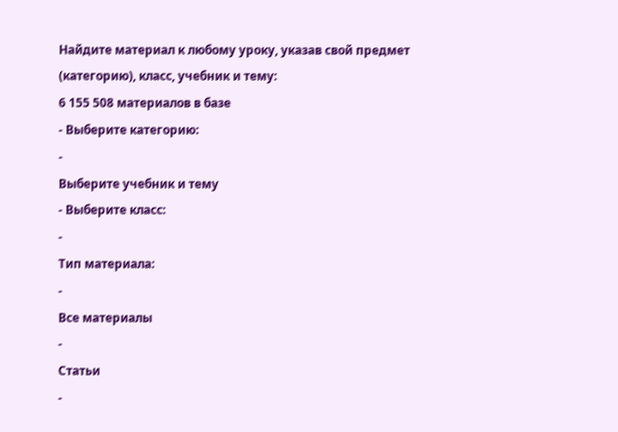Найдите материал к любому уроку, указав свой предмет (категорию), класс, учебник и тему:
6 155 508 материалов в базе
- Выберите категорию:
-
Выберите учебник и тему
- Выберите класс:
-
Тип материала:
-
Все материалы
-
Статьи
-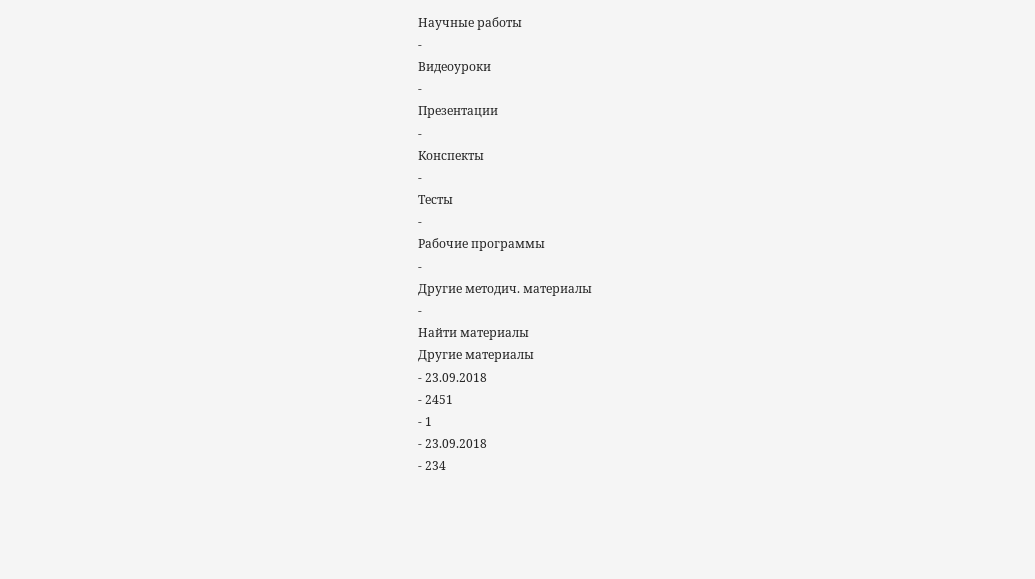Научные работы
-
Видеоуроки
-
Презентации
-
Конспекты
-
Тесты
-
Рабочие программы
-
Другие методич. материалы
-
Найти материалы
Другие материалы
- 23.09.2018
- 2451
- 1
- 23.09.2018
- 234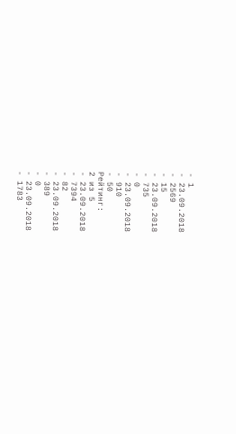- 1
- 23.09.2018
- 2569
- 15
- 23.09.2018
- 735
- 0
- 23.09.2018
- 910
- 50
Рейтинг:
2 из 5
- 23.09.2018
- 7394
- 82
- 23.09.2018
- 389
- 0
- 23.09.2018
- 1783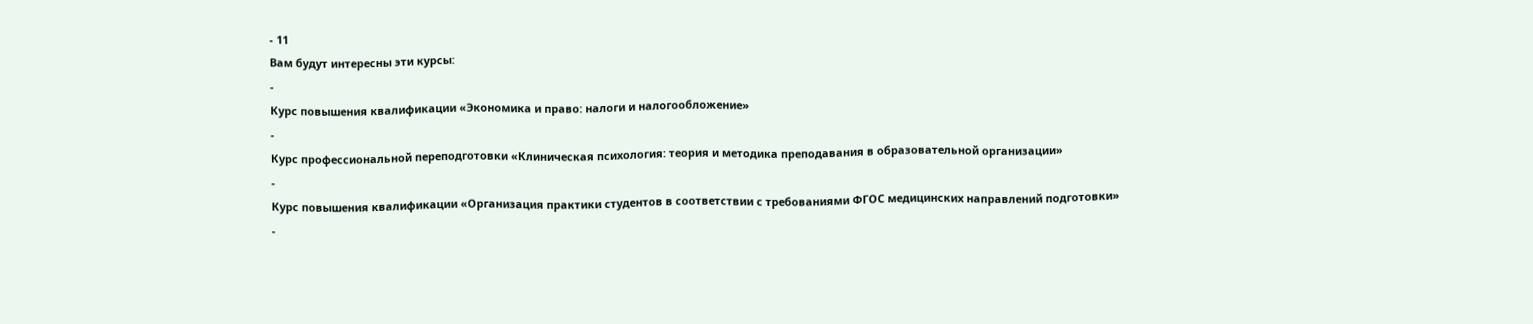- 11
Вам будут интересны эти курсы:
-
Курс повышения квалификации «Экономика и право: налоги и налогообложение»
-
Курс профессиональной переподготовки «Клиническая психология: теория и методика преподавания в образовательной организации»
-
Курс повышения квалификации «Организация практики студентов в соответствии с требованиями ФГОС медицинских направлений подготовки»
-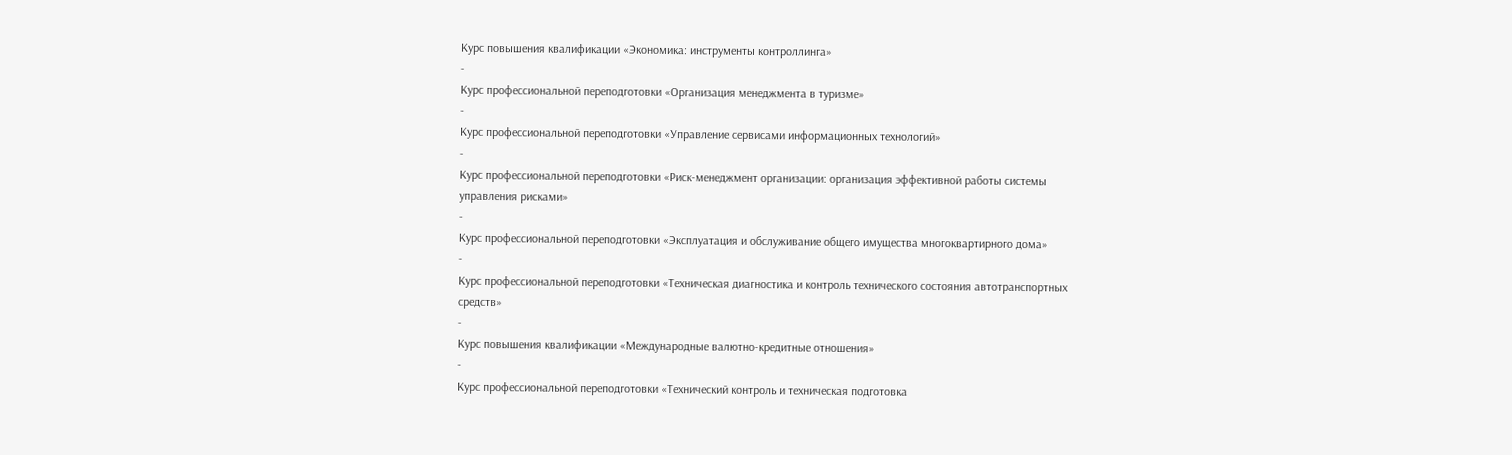Курс повышения квалификации «Экономика: инструменты контроллинга»
-
Курс профессиональной переподготовки «Организация менеджмента в туризме»
-
Курс профессиональной переподготовки «Управление сервисами информационных технологий»
-
Курс профессиональной переподготовки «Риск-менеджмент организации: организация эффективной работы системы управления рисками»
-
Курс профессиональной переподготовки «Эксплуатация и обслуживание общего имущества многоквартирного дома»
-
Курс профессиональной переподготовки «Техническая диагностика и контроль технического состояния автотранспортных средств»
-
Курс повышения квалификации «Международные валютно-кредитные отношения»
-
Курс профессиональной переподготовки «Технический контроль и техническая подготовка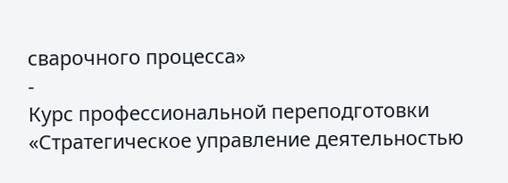сварочного процесса»
-
Курс профессиональной переподготовки «Стратегическое управление деятельностью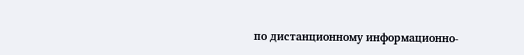по дистанционному информационно-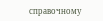справочному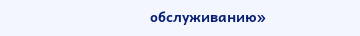обслуживанию»